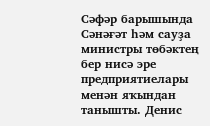Сәфәр барышында Сәнәғәт һәм сауҙа министры төбәктең бер нисә эре предприятиелары менән яҡындан танышты. Денис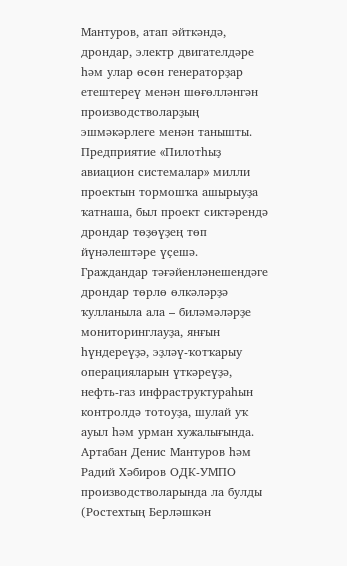Мантуров, атап әйткәндә, дрондар, электр двигателдәре һәм улар өсөн генераторҙар етештереү менән шөғөлләнгән производстволарҙың эшмәкәрлеге менән танышты. Предприятие «Пилотһыҙ авиацион системалар» милли проектын тормошҡа ашырыуҙа ҡатнаша, был проект сиктәрендә дрондар төҙөүҙең төп йүнәлештәре үҫешә.
Граждандар тәғәйенләнешендәге дрондар төрлө өлкәләрҙә ҡулланыла ала – биләмәләрҙе мониторинглауҙа, янғын һүндереүҙә, эҙләү-ҡотҡарыу операцияларын үткәреүҙә, нефть-газ инфраструктураһын контролдә тотоуҙа, шулай уҡ ауыл һәм урман хужалығында.
Артабан Денис Мантуров һәм Радий Хәбиров ОДК-УМПО производстволарында ла булды (Ростехтың Берләшкән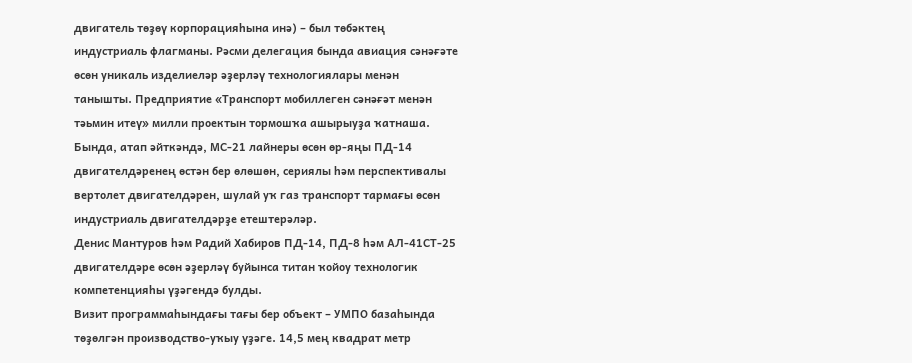двигатель төҙөү корпорацияһына инә) – был төбәктең индустриаль флагманы. Рәсми делегация бында авиация сәнәғәте өсөн уникаль изделиеләр әҙерләү технологиялары менән танышты. Предприятие «Транспорт мобиллеген сәнәғәт менән тәьмин итеү» милли проектын тормошҡа ашырыуҙа ҡатнаша. Бында, атап әйткәндә, МС-21 лайнеры өсөн өр-яңы ПД-14 двигателдәренең өстән бер өлөшөн, сериялы һәм перспективалы вертолет двигателдәрен, шулай уҡ газ транспорт тармағы өсөн индустриаль двигателдәрҙе етештерәләр.
Денис Мантуров һәм Радий Хабиров ПД-14, ПД-8 һәм АЛ-41СТ-25 двигателдәре өсөн әҙерләү буйынса титан ҡойоу технологик компетенцияһы үҙәгендә булды.
Визит программаһындағы тағы бер объект – УМПО базаһында төҙөлгән производство-уҡыу үҙәге. 14,5 мең квадрат метр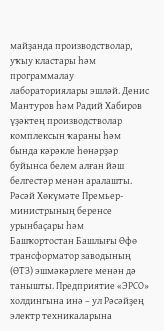майҙанда производстволар, уҡыу кластары һәм программалау лабораториялары эшләй. Денис Мантуров һәм Радий Хабиров үҙәктең производстволар комплексын ҡараны һәм бында кәрәкле һөнәрҙәр буйынса белем алған йәш белгестәр менән аралашты.
Рәсәй Хөкүмәте Премьер-министрының беренсе урынбаҫары һәм Башҡортостан Башлығы Өфө трансформатор заводының (ӨТЗ) эшмәкәрлеге менән дә танышты. Предприятие «ЭРСО» холдингына инә – ул Рәсәйҙең электр техникаларына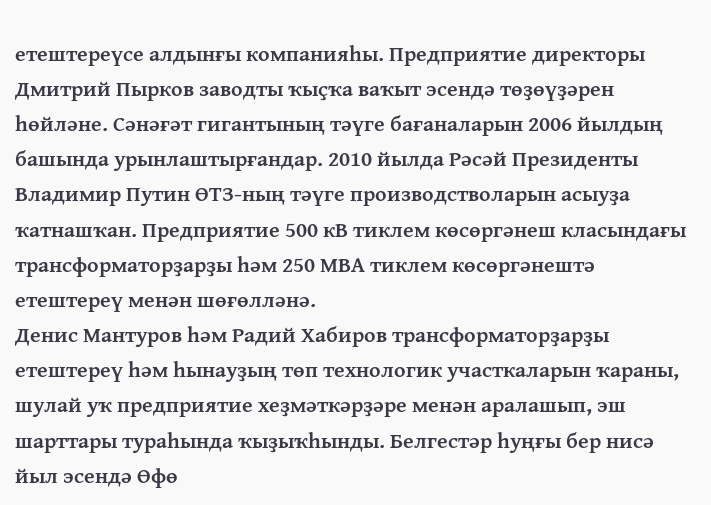етештереүсе алдынғы компанияһы. Предприятие директоры Дмитрий Пырков заводты ҡыҫҡа ваҡыт эсендә төҙөүҙәрен һөйләне. Сәнәғәт гигантының тәүге бағаналарын 2006 йылдың башында урынлаштырғандар. 2010 йылда Рәсәй Президенты Владимир Путин ӨТЗ-ның тәүге производстволарын асыуҙа ҡатнашҡан. Предприятие 500 кВ тиклем көсөргәнеш класындағы трансформаторҙарҙы һәм 250 МВА тиклем көсөргәнештә етештереү менән шөғөлләнә.
Денис Мантуров һәм Радий Хабиров трансформаторҙарҙы етештереү һәм һынауҙың төп технологик участкаларын ҡараны, шулай уҡ предприятие хеҙмәткәрҙәре менән аралашып, эш шарттары тураһында ҡыҙыҡһынды. Белгестәр һуңғы бер нисә йыл эсендә Өфө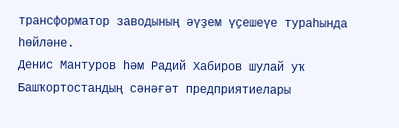трансформатор заводының әүҙем үҫешеүе тураһында һөйләне.
Денис Мантуров һәм Радий Хабиров шулай уҡ Башҡортостандың сәнәғәт предприятиелары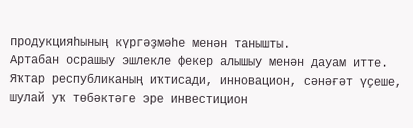продукцияһының күргәҙмәһе менән танышты.
Артабан осрашыу эшлекле фекер алышыу менән дауам итте. Яҡтар республиканың иҡтисади, инновацион, сәнәғәт үҫеше, шулай уҡ төбәктәге эре инвестицион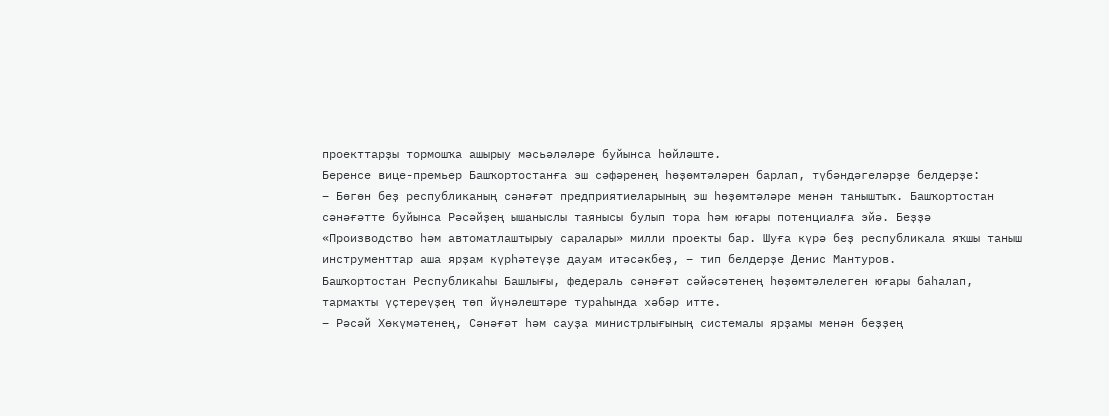проекттарҙы тормошҡа ашырыу мәсьәләләре буйынса һөйләште.
Беренсе вице-премьер Башҡортостанға эш сәфәренең һөҙөмтәләрен барлап, түбәндәгеләрҙе белдерҙе:
– Бөгөн беҙ республиканың сәнәғәт предприятиеларының эш һөҙөмтәләре менән таныштыҡ. Башҡортостан сәнәғәтте буйынса Рәсәйҙең ышаныслы таянысы булып тора һәм юғары потенциалға эйә. Беҙҙә «Производство һәм автоматлаштырыу саралары» милли проекты бар. Шуға күрә беҙ республикала яҡшы таныш инструменттар аша ярҙам күрһәтеүҙе дауам итәсәкбеҙ, – тип белдерҙе Денис Мантуров.
Башҡортостан Республикаһы Башлығы, федераль сәнәғәт сәйәсәтенең һөҙөмтәлелеген юғары баһалап, тармаҡты үҫтереүҙең төп йүнәлештәре тураһында хәбәр итте.
– Рәсәй Хөкүмәтенең, Сәнәғәт һәм сауҙа министрлығының системалы ярҙамы менән беҙҙең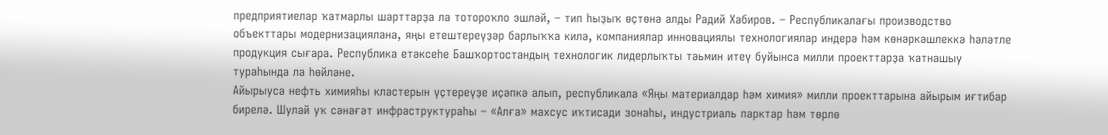предприятиелар ҡатмарлы шарттарҙа ла тотороҡло эшләй, – тип һыҙыҡ өҫтөнә алды Радий Хабиров. – Республикалағы производство объекттары модернизациялана, яңы етештереүҙәр барлыҡҡа килә, компаниялар инновациялы технологиялар индерә һәм көнәркәшлеккә һәләтле продукция сығара. Республика етәксеһе Башҡортостандың технологик лидерлыҡты тәьмин итеү буйынса милли проекттарҙа ҡатнашыу тураһында ла һөйләне.
Айырыуса нефть химияһы кластерын үҫтереүҙе иҫәпкә алып, республикала «Яңы материалдар һәм химия» милли проекттарына айырым иғтибар бирелә. Шулай уҡ сәнәғәт инфраструктураһы – «Алға» махсус иҡтисади зонаһы, индустриаль парктар һәм төрлө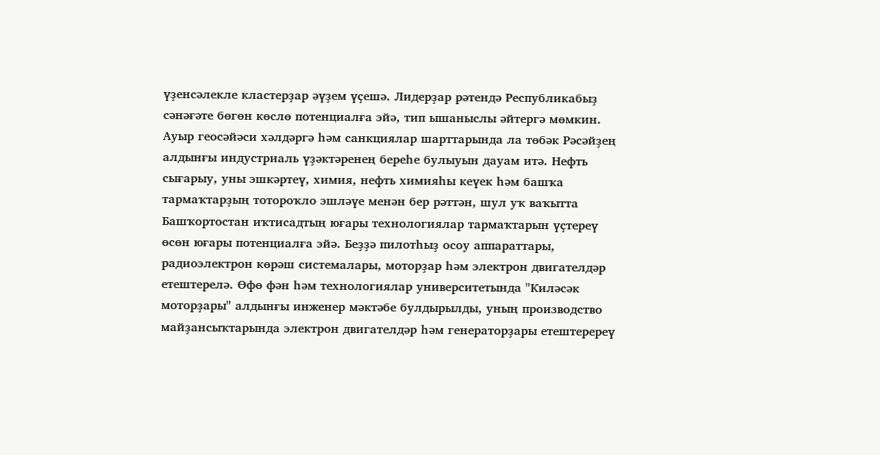үҙенсәлекле кластерҙар әүҙем үҫешә. Лидерҙар рәтендә Республикабыҙ сәнәғәте бөгөн көслө потенциалға эйә, тип ышаныслы әйтергә мөмкин. Ауыр геосәйәси хәлдәргә һәм санкциялар шарттарында ла төбәк Рәсәйҙең алдынғы индустриаль үҙәктәренең береһе булыуын дауам итә. Нефть сығарыу, уны эшкәртеү, химия, нефть химияһы кеүек һәм башҡа тармаҡтарҙың тотороҡло эшләүе менән бер рәттән, шул уҡ ваҡытта Башҡортостан иҡтисадтың юғары технологиялар тармаҡтарын үҫтереү өсөн юғары потенциалға эйә. Беҙҙә пилотһыҙ осоу аппараттары, радиоэлектрон көрәш системалары, моторҙар һәм электрон двигателдәр етештерелә. Өфө фән һәм технологиялар университетында "Киләсәк моторҙары" алдынғы инженер мәктәбе булдырылды, уның производство майҙансыҡтарында электрон двигателдәр һәм генераторҙары етештеререү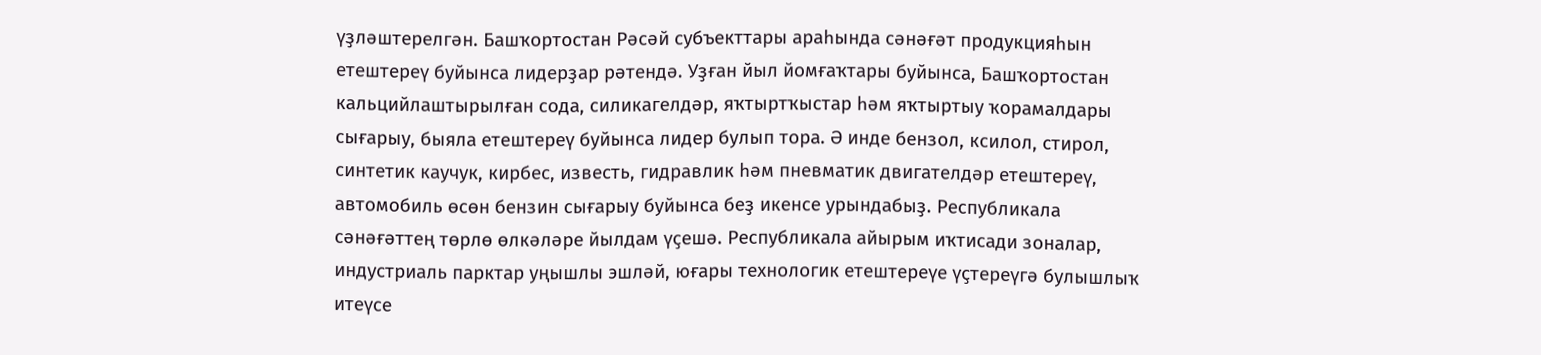үҙләштерелгән. Башҡортостан Рәсәй субъекттары араһында сәнәғәт продукцияһын етештереү буйынса лидерҙар рәтендә. Уҙған йыл йомғаҡтары буйынса, Башҡортостан кальцийлаштырылған сода, силикагелдәр, яҡтыртҡыстар һәм яҡтыртыу ҡорамалдары сығарыу, быяла етештереү буйынса лидер булып тора. Ә инде бензол, ксилол, стирол, синтетик каучук, кирбес, известь, гидравлик һәм пневматик двигателдәр етештереү, автомобиль өсөн бензин сығарыу буйынса беҙ икенсе урындабыҙ. Республикала сәнәғәттең төрлө өлкәләре йылдам үҫешә. Республикала айырым иҡтисади зоналар, индустриаль парктар уңышлы эшләй, юғары технологик етештереүе үҫтереүгә булышлыҡ итеүсе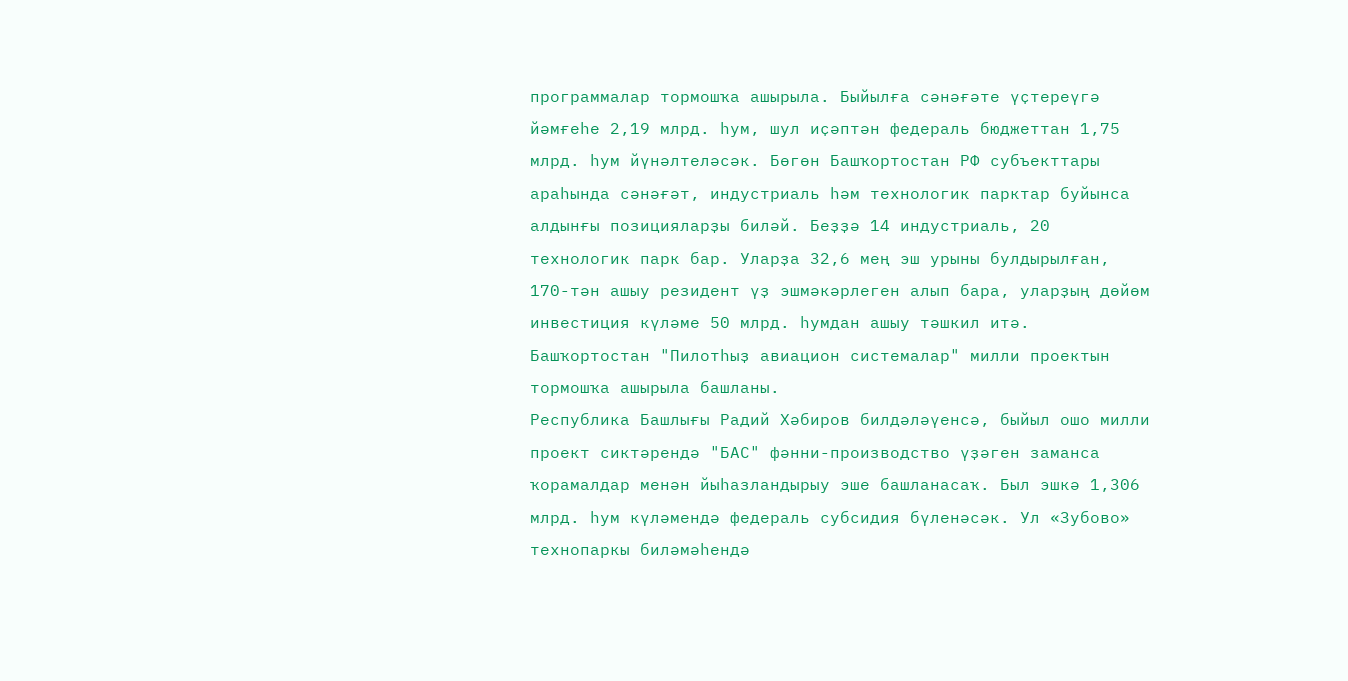программалар тормошҡа ашырыла. Быйылға сәнәғәте үҫтереүгә йәмғеһе 2,19 млрд. һум, шул иҫәптән федераль бюджеттан 1,75 млрд. һум йүнәлтеләсәк. Бөгөн Башҡортостан РФ субъекттары араһында сәнәғәт, индустриаль һәм технологик парктар буйынса алдынғы позицияларҙы биләй. Беҙҙә 14 индустриаль, 20 технологик парк бар. Уларҙа 32,6 мең эш урыны булдырылған, 170-тән ашыу резидент үҙ эшмәкәрлеген алып бара, уларҙың дөйөм инвестиция күләме 50 млрд. һумдан ашыу тәшкил итә. Башҡортостан "Пилотһыҙ авиацион системалар" милли проектын тормошҡа ашырыла башланы.
Республика Башлығы Радий Хәбиров билдәләүенсә, быйыл ошо милли проект сиктәрендә "БАС" фәнни-производство үҙәген заманса ҡорамалдар менән йыһазландырыу эше башланасаҡ. Был эшкә 1,306 млрд. һум күләмендә федераль субсидия бүленәсәк. Ул «Зубово» технопаркы биләмәһендә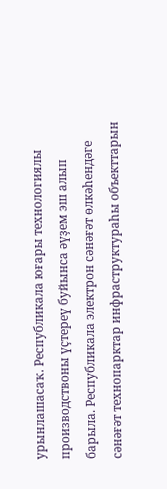урынлашасаҡ. Республикала юғары технологиялы производствоны үҫтереү буйынса әүҙем эш алып барыла. Республикала электрон сәнәғәт өлкәһендәге сәнәғәт технопарктар инфраструктураһы объекттарын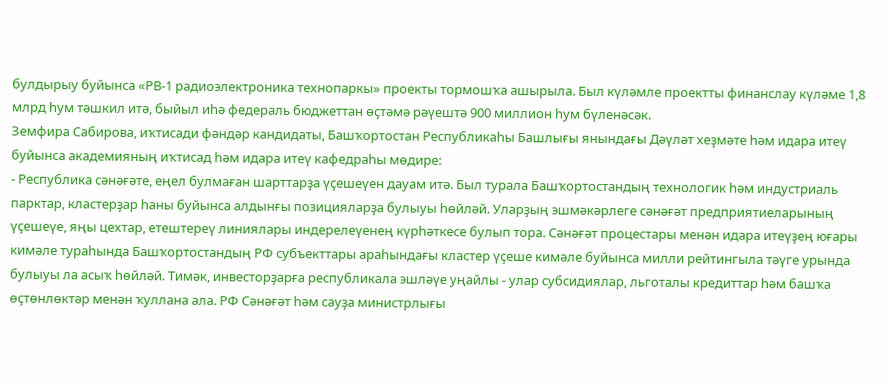булдырыу буйынса «РВ-1 радиоэлектроника технопаркы» проекты тормошҡа ашырыла. Был күләмле проектты финанслау күләме 1,8 млрд һум тәшкил итә, быйыл иһә федераль бюджеттан өҫтәмә рәүештә 900 миллион һум бүленәсәк.
Земфира Сабирова, иҡтисади фәндәр кандидаты, Башҡортостан Республикаһы Башлығы янындағы Дәүләт хеҙмәте һәм идара итеү буйынса академияның иҡтисад һәм идара итеү кафедраһы мөдире:
- Республика сәнәғәте, еңел булмаған шарттарҙа үҫешеүен дауам итә. Был турала Башҡортостандың технологик һәм индустриаль парктар, кластерҙар һаны буйынса алдынғы позицияларҙа булыуы һөйләй. Уларҙың эшмәкәрлеге сәнәғәт предприятиеларының үҫешеүе, яңы цехтар, етештереү линиялары индерелеүенең күрһәткесе булып тора. Сәнәғәт процестары менән идара итеүҙең юғары кимәле тураһында Башҡортостандың РФ субъекттары араһындағы кластер үҫеше кимәле буйынса милли рейтингыла тәүге урында булыуы ла асыҡ һөйләй. Тимәк, инвесторҙарға республикала эшләүе уңайлы - улар субсидиялар, льготалы кредиттар һәм башҡа өҫтөнлөктәр менән ҡуллана ала. РФ Сәнәғәт һәм сауҙа министрлығы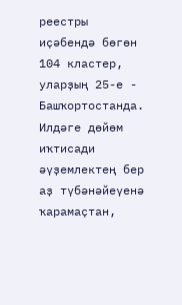реестры иҫәбендә бөгөн 104 кластер, уларҙың 25-е - Башҡортостанда. Илдәге дөйөм иҡтисади әүҙемлектең бер аҙ түбәнәйеүенә ҡарамаҫтан,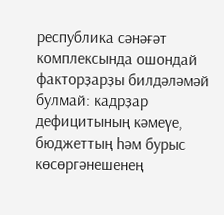республика сәнәғәт комплексында ошондай факторҙарҙы билдәләмәй булмай: кадрҙар дефицитының кәмеүе, бюджеттың һәм бурыс көсөргәнешенең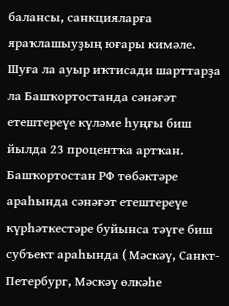балансы, санкцияларға яраҡлашыуҙың юғары кимәле. Шуға ла ауыр иҡтисади шарттарҙа ла Башҡортостанда сәнәғәт етештереүе күләме һуңғы биш йылда 23 процентҡа артҡан. Башҡортостан РФ төбәктәре араһында сәнәғәт етештереүе күрһәткестәре буйынса тәүге биш субъект араһында ( Мәскәү, Санкт-Петербург, Мәскәү өлкәһе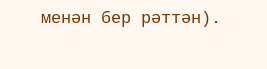менән бер рәттән).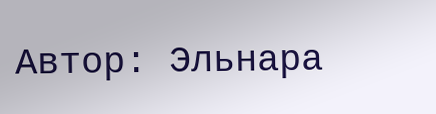Автор: Эльнара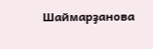Шаймарҙанова